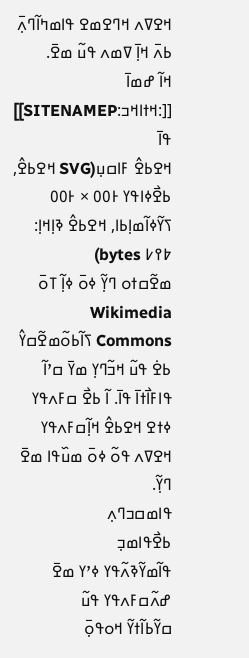ߞߐߜߍ ߞߣߐߘߐ ߟߊߘߤߊ߬ߣߍ߲߫ ߕߍ߫ ߞߊ߲߫ ߜߘߍ ߟߎ߬ ߘߐ߫.
ߞߊ߬ ߝߘߊ߫ [[:ߞߙߊߞߏ:SITENAMEP]] ߟߊ߫
ߞߐߕߐ߮ ߓߊߛߎ߲(SVG ߞߐߕߐ߮, ߕߐ߯ߦߊߟߌ ߅߀߀ × ߅߀߀ ߖߌ߬ߦߊ߬ߘߊ߲ߕߊ, ߞߐߕߐ߮ ߢߊ߲ߞߊ߲: ߈߉߇ bytes)
ߘߐ߬ߛߙߋ ߣߌ߲߬ ߦߋ߫ ߦߊ߲߬ ߠߋ߫ Wikimedia Commons ߖߊ߬ߕߋ߬ߘߐ߬ߛߌ߮ ߕߐ߭ ߟߎ߬ ߞߏ߬ߣߌ߲ ߘߌ߫ ߛߴߊ߬ ߟߊߓߊ߯ߙߊ߫ ߟߊ߫. ߊ߬ ߕߐ߯ ߛߓߍߟߌ ߦߙߐ ߞߐߕߐ߮ ߞߊ߲߬ߛߓߍߟߌ ߞߐߜߍ ߟߋ߬ ߦߋ߫ ߘߎ߰ߟߊ ߘߐ߫ ߣߌ߲߬.
ߟߊߘߛߏߣߍ߲
ߕߐ߯ߟߊߘߏ߲
ߟߊ߬ߘߌ߬ߢߍ߬ߟߌ ߦߴߌ ߘߐ߫
ߝߍ߬ߛߓߍߟߌ ߟߎ߬
ߛߌ߬ߕߊ߬ߙߌ߬ ߞߋߟߋ߲߫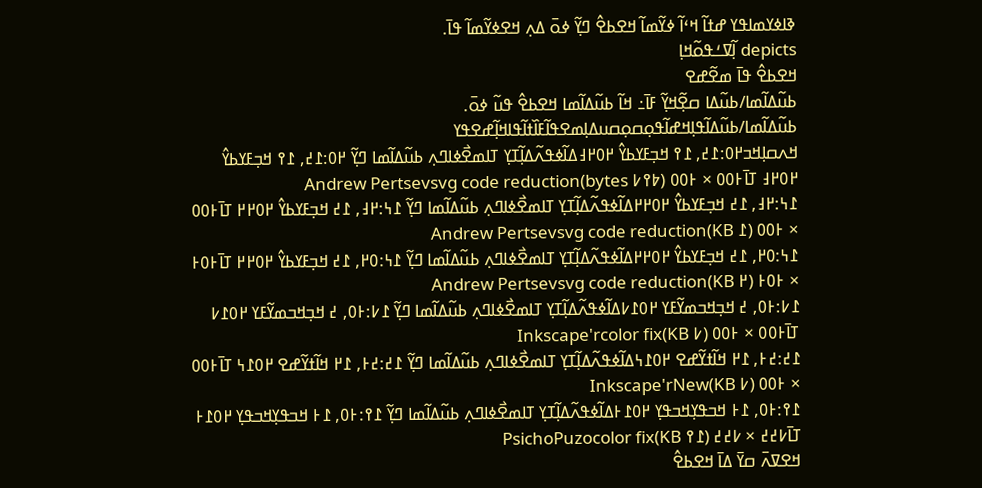ߢߊߦߌߘߊߟߌ ߝߙߊ߬ ߞߵߊ߬ ߦߌ߬ߘߊ߬ ߞߐߕߐ߮ ߣߌ߲߬ ߦߋ߫ ߡߍ߲ ߞߐߦߌ߬ߘߊ߬ ߟߊ߫.
depicts ߊ߲߬ߜߑߟߋ߬ߞߊ߲
ߞߐߕߐ߮ ߟߊ߫ ߘߐ߬ߝߐ
ߕߎ߬ߡߊ߬ߘߊ/ߕߎ߬ߡߊ ߛߐ߲߬ߞߌ߲߬ ߓߊ߫߸ ߞߊ߬ ߕߎ߬ߡߊ߬ߘߊ ߞߐߕߐ߮ ߟߎ߬ ߦߋ߫.
ߕߎ߬ߡߊ߬ߘߊ/ߕߎ߬ߡߊ߬ߟߊ߲ߞߝߊ߬ߟߋ߲ߛߋ߲ߛߎߡߊ߲ߘߐߟߊ߬ߓߊ߰ߙߊ߬ߟߊߞߊ߲߬ߝߐߟߌ
ߞߍߛߊ߲ߞߏ߂߀:߁߄, ߁߉ ߞߏ߲ߓߌߕߌ߮ ߂߀߂߃ߡߊ߬ߦߟߍ߬ߡߊ߲߬ߠߌ߲ ߠߊߘߐ߯ߦߊߣߍ߲ ߕߎ߬ߡߊ߬ߘߊ ߣߌ߲߬ ߂߀:߁߄, ߁߉ ߞߏ߲ߓߌߕߌ߮ ߂߀߂߃ ߠߊ߫߅߀߀ × ߅߀߀ (߈߉߇ bytes)Andrew Pertsevsvg code reduction
߁߆:߂߃, ߁߄ ߞߏ߲ߓߌߕߌ߮ ߂߀߂߂ߡߊ߬ߦߟߍ߬ߡߊ߲߬ߠߌ߲ ߠߊߘߐ߯ߦߊߣߍ߲ ߕߎ߬ߡߊ߬ߘߊ ߣߌ߲߬ ߁߆:߂߃, ߁߄ ߞߏ߲ߓߌߕߌ߮ ߂߀߂߂ ߠߊ߫߅߀߀ × ߅߀߀ (߁ KB)Andrew Pertsevsvg code reduction
߁߆:߀߂, ߁߄ ߞߏ߲ߓߌߕߌ߮ ߂߀߂߂ߡߊ߬ߦߟߍ߬ߡߊ߲߬ߠߌ߲ ߠߊߘߐ߯ߦߊߣߍ߲ ߕߎ߬ߡߊ߬ߘߊ ߣߌ߲߬ ߁߆:߀߂, ߁߄ ߞߏ߲ߓߌߕߌ߮ ߂߀߂߂ ߠߊ߫߅߀߅ × ߅߀߅ (߂ KB)Andrew Pertsevsvg code reduction
߁߇:߅߀, ߄ ߞߏ߲ߞߏߘߌ߬ߓߌ ߂߀߁߇ߡߊ߬ߦߟߍ߬ߡߊ߲߬ߠߌ߲ ߠߊߘߐ߯ߦߊߣߍ߲ ߕߎ߬ߡߊ߬ߘߊ ߣߌ߲߬ ߁߇:߅߀, ߄ ߞߏ߲ߞߏߘߌ߬ߓߌ ߂߀߁߇ ߠߊ߫߅߀߀ × ߅߀߀ (߇ KB)Inkscape'rcolor fix
߁߄:߄߅, ߁߂ ߞߊ߬ߙߌ߬ߝߐ ߂߀߁߆ߡߊ߬ߦߟߍ߬ߡߊ߲߬ߠߌ߲ ߠߊߘߐ߯ߦߊߣߍ߲ ߕߎ߬ߡߊ߬ߘߊ ߣߌ߲߬ ߁߄:߄߅, ߁߂ ߞߊ߬ߙߌ߬ߝߐ ߂߀߁߆ ߠߊ߫߅߀߀ × ߅߀߀ (߇ KB)Inkscape'rNew
߁߉:߅߀, ߁߅ ߞߏߟߌ߲ߞߏߟߌ߲ ߂߀߁߅ߡߊ߬ߦߟߍ߬ߡߊ߲߬ߠߌ߲ ߠߊߘߐ߯ߦߊߣߍ߲ ߕߎ߬ߡߊ߬ߘߊ ߣߌ߲߬ ߁߉:߅߀, ߁߅ ߞߏߟߌ߲ߞߏߟߌ߲ ߂߀߁߅ ߠߊ߫߇߄߄ × ߇߄߄ (߁߉ KB)PsichoPuzocolor fix
ߞߐߜߍ߫ ߛߌ߫ ߡߊ߫ ߞߐߕߐ߮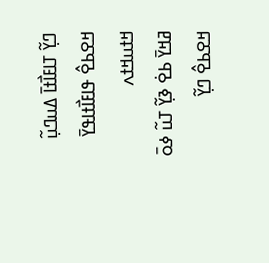ߣߌ߲߬ ߠߊߓߊ߯ߙߊ߫ ߡߎߣߎ߲߬
ߞߐߕߐ߮ ߟߊߓߊ߯ߙߊߟߌ߫ ߞߙߎߞߙߍ
ߥߞߌ߫ ߕߐ߭ ߢߌ߲߬ ߠߎ߬ ߦߋ߫ ߞߐߕߐ߮ ߣߌ߲߬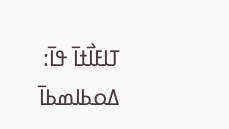ߠߊߓߊ߯ߙߊ߫ ߟߊ߫:
ߡߋߕߊߘߕߊ߫